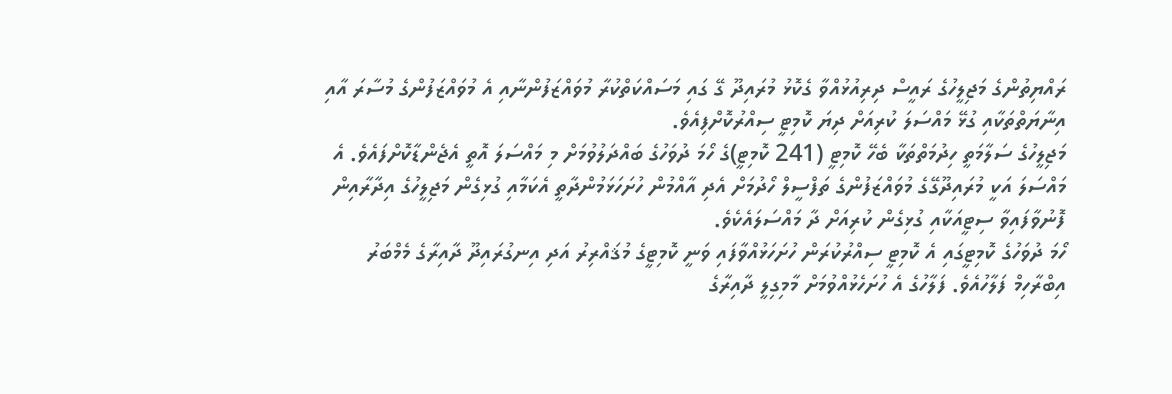ރައްޔިތުންގެ މަޖިލީހުގެ ރައީސް ދިރިއުޅުއްވާ ގެކޮޅު މުރައިދޫ ގޭ ގައި މަސައްކަތްކުރާ މުވައްޒަފުންނާއި އެ މުވައްޒަފުންގެ މުސާރަ އާއި އިނާޔަތްތަކާއި ގުޅޭ މައްސަލަ ކުރިއަށް ދިޔަ ކޮމިޓީ ސިއްރުކޮށްފިއެވެ.
މަޖިލީހުގެ ސަލާމަތީ ހިދުމަތްތަކާ ބެހޭ ކޮމިޓީ (241 ކޮމިޓީ)ގެ ހޯމަ ދުވަހުގެ ބައްދަލުވުމަށް މި މައްސަލަ އޮތީ އެޖެންޑާކޮށްފައެވެ. އެ މައްސަލަ އަކީ މުރައިދޫގޭގެ މުވައްޒަފުންގެ ތަފްސީލް ހޯދުމަށް އެދި އާއްމުން ހުށަހަޅަމުންދާތީ އެކަމާއި ގުޅިގެން މަޖިލީހުގެ އިދާރާއިން ފޮނުވާފައިވާ ސިޓީއަކާއި ގުޅިގެން ކުރިއަށް ދާ މައްސަލައެކެވެ.
ހޯމަ ދުވަހުގެ ކޮމިޓީގައި އެ ކޮމިޓީ ސިއްރުކުރަން ހުށަހަޅުއްވާފައި ވަނީ ކޮމިޓީގެ މުޤައްރިރު އަދި އިނގުރައިދޫ ދާއިރާގެ މެމްބަރު އިބްރާހިމް ފަލާހުއެވެ. ފަލާހުގެ އެ ހުށަހެޅުއްވުމަށް މާމިގިލީ ދާއިރާގެ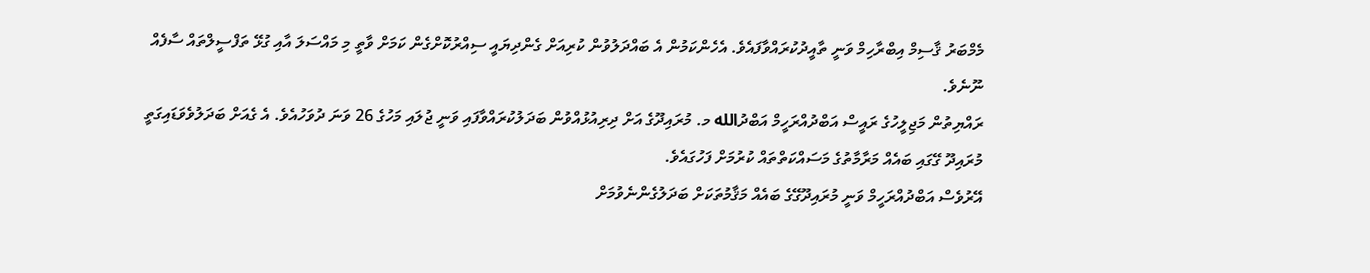މެމްބަރު ޤާސިމް އިބްރާހިމް ވަނީ ތާއީދުކުރައްވާފައެވެ. އެހެންކަމުން އެ ބައްދަލުވުން ކުރިއަށް ގެންދިޔައީ ސިއްރުކޮށްގެން ކަމަށް ވާތީ މި މައްސަލަ އާއި ގުޅޭ ތަފްސީލްތައް ސާފެއް ނޫނެވެ.
ރައްޔިތުން މަޖިލީހުގެ ރައީސް އަބްދުއްރަހީމް އަބްދުالله މ. މުރައިދޫގެ އަށް ދިރިއުޅުއްވުން ބަދަލުކުރައްވާފައި ވަނީ ޖުލައި މަހުގެ 26 ވަނަ ދުވަހުއެވެ. އެ ގެއަށް ބަދަލުވެވަޑައިގަތީ މުރައިދޫ ގޭގައި ބައެއް މަރާމާތުގެ މަސައްކަތްތައް ކުރުމަށް ފަހުގައެވެ.
އޭރުވެސް އަބްދުއްރަހީމް ވަނީ މުރައިދޫގޭގެ ބައެއް މަޤާމުތަކަށް ބަދަލުގެންނެވުމަށް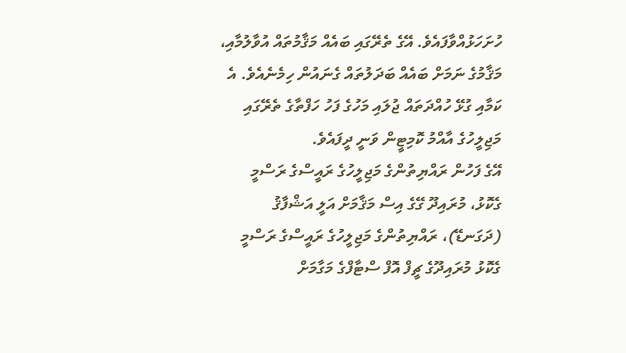ހުށަހަޅުއްވާފައެވެ. އޭގެ ތެރޭގައި ބައެއް މަޤާމުތައް އުވާލުމާއި، މަޤާމުގެ ނަމަށް ބައެއް ބަދަލުތައް ގެނައުން ހިމެނެއެވެ. އެ ކަމާއި ގުޅޭ ހުއްދަތައް ޖުލައި މަހުގެ ފަހު ހަފްތާގެ ތެރޭގައި މަޖިލީހުގެ އާއްމު ކޮމިޓީން ވަނީ ދީފައެވެ.
އޭގެ ފަހުން ރައްޔިތުންގެ މަޖިލީހުގެ ރައީސްގެ ރަސްމީ ގެކޮޅު، މުރައިދޫ ގޭގެ އިސް މަޤާމަށް އަލީ އަޝްފާޤު (ދަގަނޑޭ)، ރައްޔިތުންގެ މަޖިލީހުގެ ރައީސްގެ ރަސްމީ ގެކޮޅު މުރައިދޫގެ ޗީފް އޮފް ސްޓާފްގެ މަގާމަށް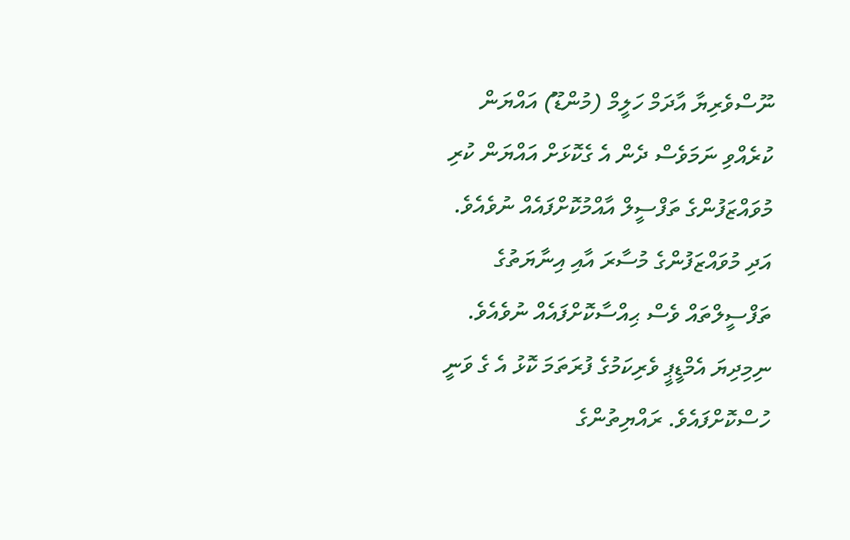ނޫސްވެރިޔާ އާދަމް ހަލީމް (މުންޑޫ) އައްޔަން ކުރެއްވި ނަމަވެސް ދެން އެ ގެކޮޅަށް އައްޔަން ކުރި މުވައްޒަފުންގެ ތަފްސީލް އާއްމުކޮށްފައެއް ނުވެއެވެ. އަދި މުވައްޒަފުންގެ މުސާރަ އާއި އިނާޔަތުގެ ތަފްސީލްތައް ވެސް ޙިއްސާކޮށްފައެއް ނުވެއެވެ.
ނިމިދިޔަ އެމްޑީޕީ ވެރިކަމުގެ ފުރަތަމަ ކޮޅު އެ ގެ ވަނީ ހުސްކޮށްފައެވެ. ރައްޔިތުންގެ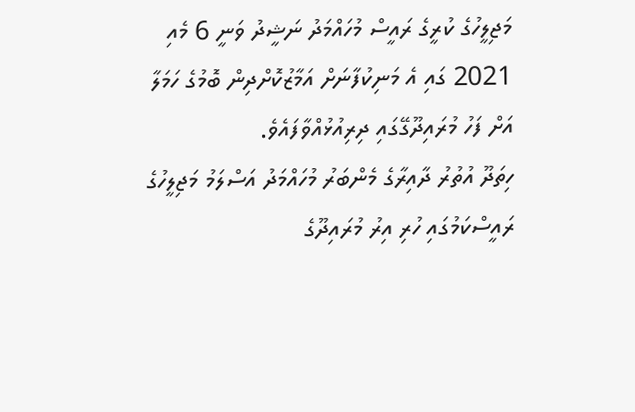މަޖިލީހުގެ ކުރީގެ ރައީސް މުހައްމަދު ނަޝީދު ވަނީ 6 މެއި 2021 ގައި އެ މަނިކުފާނަށް އަމާޒުކޮށްދިން ބޮމުގެ ހަމަލާ އަށް ފަހު މުރައިދޫގޭގައި ދިރިއުޅުއްވާފައެވެ.
ހިތަދޫ އުތުރު ދާއިރާގެ މެންބަރު މުހައްމަދު އަސްލަމު މަޖިލީހުގެ ރައީސްކަމުގައި ހުރި އިރު މުރައިދޫގެ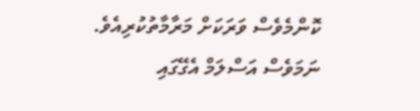ކޮންމެވެސް ވަރަކަށް މަރާމާތުކުރިއެވެ. ނަމަވެސް އަސްލަމް އެގޭގައި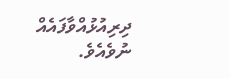ދިރިއުޅުއްވާފައެއް ނުވެއެވެ.